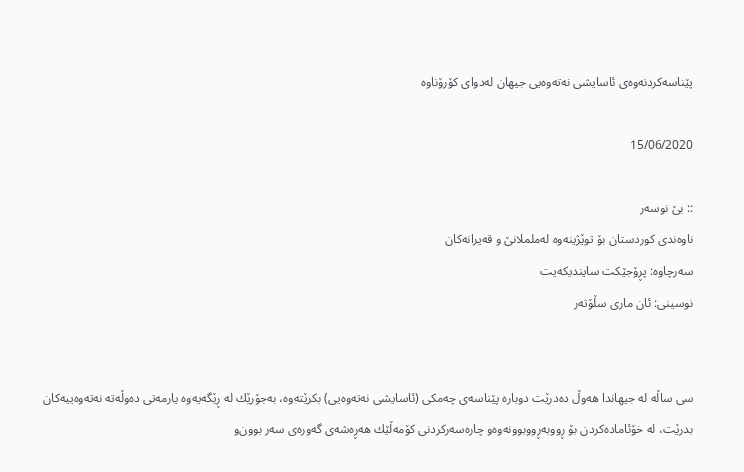پێناسه‌كردنه‌وه‌ی ئاسایشی نه‌ته‌وه‌یی جیهان له‌دوای كۆرۆناوه‌

15/06/2020

:: بێ نوسەر
ناوه‌ندی كوردستان بۆ توێژینه‌وه‌ له‌ململانێ و قه‌یرانه‌كان
سه‌رچاوه‌: پڕۆجێكت سایندیكه‌یت
نوسینی: ئان ماری سڵۆته‌ر


سی ساڵه‌ له‌ جیهاندا هه‌وڵ ده‌درێت دوباره‌ پێناسه‌ی چه‌مكی (ئاسایشی نه‌ته‌وه‌یی) بكرێته‌وه‌، به‌جۆرێك له‌ ڕێگه‌یه‌وه‌ یارمه‌تی ده‌وڵه‌ته‌ نه‌ته‌وه‌ییه‌كان بدرێت، له‌ خۆئاماده‌كردن بۆ ڕووبه‌ڕووبوونه‌وه‌‌و چاره‌سه‌ركردنی كۆمه‌ڵێك هه‌ڕه‌شه‌ی گه‌وره‌ی سه‌ر بوون‌و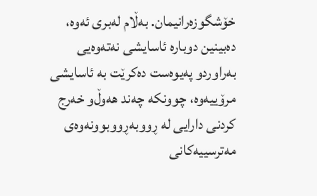خۆشگوزه‌رانیمان. به‌ڵام له‌بری ئه‌وه‌، ده‌بینین دوباره‌ ئاسایشی نه‌ته‌وه‌یی به‌راورد‌و په‌یوه‌ست ده‌كرێت به‌ ئاسایشی مرۆییه‌وه‌، چوونكه‌ چه‌ند هه‌وڵ‌و خه‌رج كردنی دارایی له‌ ڕووبه‌ڕووبوونه‌وه‌ی مه‌ترسییه‌كانی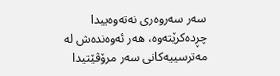سه‌ر سه‌روه‌ری نه‌ته‌وه‌ییدا چڕده‌كرێته‌وه‌، هه‌ر ئه‌وه‌نده‌ش له‌ مه‌ترسییه‌كانی سه‌ر مرۆڤێتیدا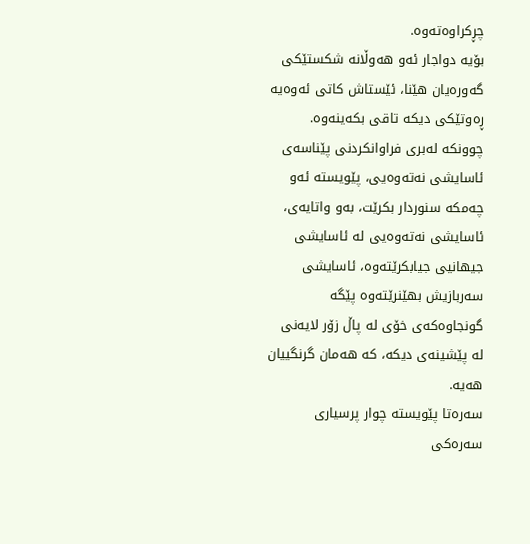چڕكراوه‌ته‌وه‌.
بۆیه‌ دواجار ئه‌و هه‌وڵانه‌ شكستێكی گه‌وره‌یان هێنا، ئێستاش كاتی ئه‌وه‌یه‌ ڕه‌وتێكی دیكه‌ تاقی بكه‌ینه‌وه‌. چوونكه‌ له‌بری فراوانكردنی پێناسه‌ی ئاسایشی نه‌ته‌وه‌یی، پێویسته‌ ئه‌و چه‌مكه‌ سنوردار بكرێت، به‌و واتایه‌ی، ئاسایشی نه‌ته‌وه‌یی له‌ ئاسایشی جیهانیی جیابكرێته‌وه‌، ئاسایشی سه‌ربازیش بهێنرێته‌وه‌ پێگه‌ گونجاوه‌كه‌ی خۆی له‌ پاڵ زۆر لایه‌نی له‌ پێشینه‌ی دیكه‌، كه‌ هه‌مان گرنگییان هه‌یه‌.
سه‌ره‌تا پێویسته‌ چوار پرسیاری سه‌ره‌كی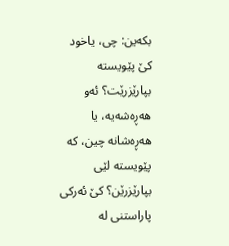بكه‌ین: چی، یاخود كێ پێویسته‌ بپارێزرێت؟ ئه‌و هه‌ڕه‌شه‌یه‌، یا هه‌ڕه‌شانه‌ چین، كه‌ پێویسته‌ لێی بپارێزرێن؟ كێ ئه‌ركی پاراستنی له‌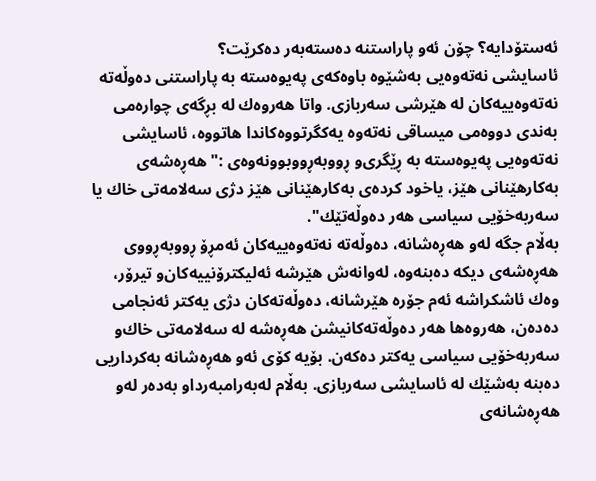ئه‌ستۆدایه‌؟ چۆن ئه‌و پاراستنه‌ ده‌سته‌به‌ر ده‌كرێت؟
ئاسایشی نه‌ته‌وه‌یی به‌شێوه‌ باوه‌كه‌ی په‌یوه‌سته‌ به‌ پاراستنی ده‌وڵه‌ته‌ نه‌ته‌وه‌ییه‌كان له‌ هێرشی سه‌ربازی. واتا هه‌روه‌ك له‌ بڕگه‌ی چواره‌می به‌ندی دووه‌می میساقی نه‌ته‌وه‌ یه‌كگرتووه‌كاندا هاتووه‌، ئاسایشی نه‌ته‌وه‌یی په‌یوه‌سته‌ به‌ ڕێگری‌و ڕووبه‌ڕووبوونه‌وه‌ی :"هه‌ڕه‌شه‌ی به‌كارهێنانی هێز، یاخود كرده‌ی به‌كارهێنانی هێز دژی سه‌لامه‌تی خاك یا سه‌ربه‌خۆیی سیاسی هه‌ر ده‌وڵه‌تێك".
به‌ڵام جگه‌ له‌و هه‌ڕه‌شانه‌، ده‌وڵه‌ته‌ نه‌ته‌وه‌ییه‌كان ئه‌مڕۆ ڕووبه‌ڕووی هه‌ڕه‌شه‌ی دیكه‌ ده‌بنه‌وه‌، له‌وانه‌ش هێرشه‌ ئه‌لیكترۆنییه‌كان‌و تیرۆر، وه‌ك ئاشكراشه‌ ئه‌م جۆره‌ هێرشانه‌، ده‌وڵه‌ته‌كان دژی یه‌كتر ئه‌نجامی ده‌ده‌ن، هه‌روه‌ها هه‌ر ده‌وڵه‌ته‌كانیشن هه‌ڕه‌شه‌ له‌ سه‌لامه‌تی خاك‌و سه‌ربه‌خۆیی سیاسی یه‌كتر ده‌كه‌ن. بۆیه‌ كۆی ئه‌و هه‌ڕه‌شانه‌ به‌كرداریی ده‌بنه‌ به‌شێك له‌ ئاسایشی سه‌ربازی. به‌ڵام له‌به‌رامبه‌ردا‌و به‌ده‌ر له‌و هه‌ڕه‌شانه‌ی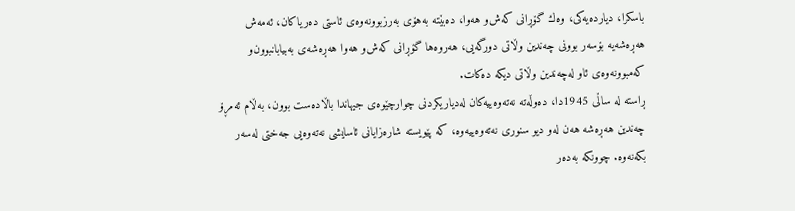باسكرا، دیارده‌یه‌كی، وه‌ك گۆڕانی كه‌ش‌و هه‌وا، ده‌بێته‌ به‌هۆی به‌رزبوونه‌وه‌ی ئاستی ده‌ریاكان، ئه‌مه‌ش هه‌ڕه‌شه‌یه‌ بۆسه‌ر بوونی چه‌ندین وڵاتی دورگه‌یی، هه‌روه‌ها گۆڕانی كه‌ش‌و هه‌وا هه‌ڕه‌شه‌ی به‌بیابانبوون‌و كه‌مبوونه‌وه‌ی ئاو له‌چه‌ندین وڵاتی دیكه‌ ده‌كات.
ڕاسته‌ له‌ ساڵی 1945دا، ده‌وڵه‌ته‌ نه‌ته‌وه‌ییه‌كان له‌دیاریكردنی چوارچێوه‌ی جیهاندا باڵاده‌ست بوون، به‌ڵام ئه‌مڕۆ چه‌ندین هه‌ڕه‌شه‌ هه‌ن له‌و دیو سنوری نه‌ته‌وه‌ییه‌وه‌، كه‌ پێویسته‌ شاره‌زایانی ئاسایشی نه‌ته‌وه‌یی جه‌ختی له‌سه‌ر بكه‌نه‌وه‌. چوونكه‌ به‌ده‌ر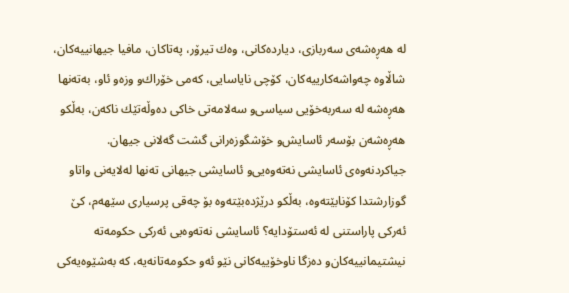له‌ هه‌ڕه‌شه‌ی سه‌ربازی، دیارده‌كانی، وه‌ك تیرۆر، په‌تاكان، مافیا جیهانییه‌كان، شاڵاوه‌ چه‌واشه‌كارییه‌كان، كۆچی نایاسایی، كه‌می خۆراك‌و وزه‌‌و ئاو، به‌ته‌نها هه‌ڕه‌شه‌ له‌ سه‌ربه‌خۆیی سیاسی‌و سه‌لامه‌تی خاكی ده‌وڵه‌تێك ناكه‌ن، به‌ڵكو هه‌ڕه‌شه‌ن بۆسه‌ر ئاسایش‌و خۆشگوزه‌رانی گشت گه‌لانی جیهان.
جیاكردنه‌وه‌ی ئاسایشی نه‌ته‌وه‌یی‌و ئاسایشی جیهانی ته‌نها له‌لایه‌نی واتا‌و گوزارشتدا كۆنابێته‌وه‌، به‌ڵكو درێژده‌بێته‌وه‌ بۆ چه‌قی پرسیاری سێهه‌م، كێ ئه‌ركی پاراستنی له‌ ئه‌ستۆدایه‌؟ ئاسایشی نه‌ته‌وه‌یی ئه‌ركی حكومه‌ته‌ نیشتیمانییه‌كان‌و ده‌زگا ناوخۆییه‌كانی نێو ئه‌و حكومه‌تانه‌یه‌، كه‌ به‌شێوه‌یه‌كی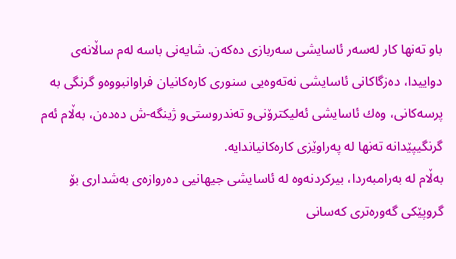باو ته‌نها كار له‌سه‌ر ئاسایشی سه‌ربازی ده‌كه‌ن. شایه‌نی باسه‌ له‌م ساڵانه‌ی دواییدا، ده‌زگاكانی ئاسایشی نه‌ته‌وه‌یی سنوری كاره‌كانیان فراوانبووه‌‌و گرنگی به‌ پرسه‌كانی، وه‌ك ئاسایشی ئه‌لیكترۆنی‌و ته‌ندروستی‌و ژینگه‌-ش ده‌ده‌ن، به‌ڵام ئه‌م گرنگیپێدانه‌ ته‌نها له‌ په‌راوێزی كاره‌كانیاندایه‌.
به‌ڵام له‌ به‌رامبه‌ردا، بیركردنه‌وه‌ له‌ ئاسایشی جیهانیی ده‌روازه‌ی به‌شداری بۆ گروپێكی گه‌وره‌تری كه‌سانی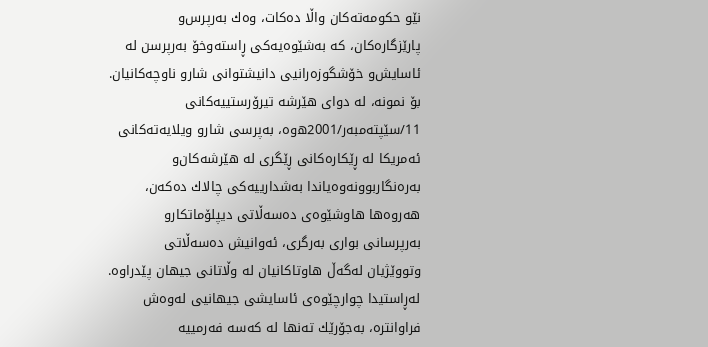نێو حكومه‌ته‌كان واڵا ده‌كات، وه‌ك به‌رپرس‌و پارێزگاره‌كان، كه‌ به‌شێوه‌یه‌كی ڕاسته‌وخۆ به‌رپرسن له‌ ئاسایش‌و خۆشگوزه‌رانیی دانیشتوانی شارو ناوچه‌كانیان. بۆ نمونه‌، له‌ دوای هێرشه‌ تیرۆرستییه‌كانی 11/سێپته‌مبه‌ر/2001ه‌وه‌، به‌پرسی شارو ویلایه‌ته‌كانی ئه‌مریكا له‌ ڕێكاره‌كانی ڕێگری له‌ هێرشه‌كان‌و به‌ره‌نگاربوونه‌وه‌یاندا به‌شدارییه‌كی چالاك ده‌كه‌ن، هه‌روه‌ها هاوشێوه‌ی ده‌سه‌ڵاتی دیپلۆماتكار‌و به‌رپرسانی بواری به‌رگری، ئه‌وانیش ده‌سه‌ڵاتی وتووێژیان له‌گه‌ڵ هاوتاكانیان له‌ وڵاتانی جیهان پێدراوه‌.
له‌ڕاستیدا چوارچێوه‌ی ئاسایشی جیهانیی له‌وه‌ش فراوانتره‌، به‌جۆرێك ته‌نها له‌ كه‌سه‌ فه‌رمییه‌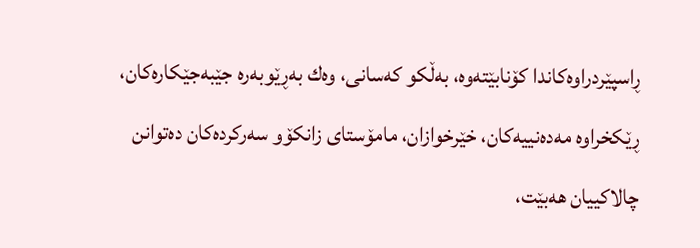ڕاسپێردراوه‌كاندا كۆنابێته‌وه‌، به‌ڵكو كه‌سانی، وه‌ك به‌ڕێوبه‌ره‌ جێبه‌جێكاره‌كان، ڕێكخراوه‌ مه‌ده‌نییه‌كان، خێرخوازان، مامۆستای زانكۆ‌و سه‌ركرده‌كان ده‌توانن چالاكییان هه‌بێت،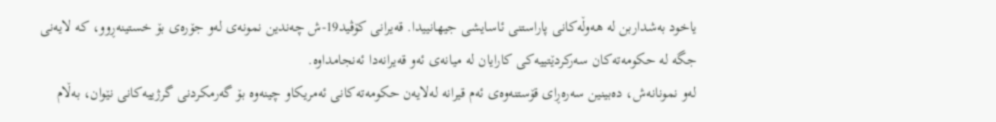یاخود به‌شداربن له‌ هه‌وڵه‌كانی پاراستنی ئاسایشی جیهانییدا. قه‌یرانی كۆڤید19-ش چه‌ندین نمونه‌ی له‌و جۆره‌ی بۆ خستینه‌ڕوو، كه‌ لایه‌نی جگه‌ له‌ حكومه‌ته‌كان سه‌ركردێتییه‌كی كارایان له‌ میانه‌ی ئه‌و قه‌یرانه‌دا ئه‌نجامداوه‌.
له‌و نمونانه‌ش، ده‌بینین سه‌ره‌ڕای قۆستنه‌وه‌ی ئه‌م قیرانه‌ له‌لایه‌ن حكومه‌ته‌كانی ئه‌مریكا‌و چینه‌وه‌ بۆ گه‌رمكردنی گرژییه‌كانی نێوان، به‌ڵام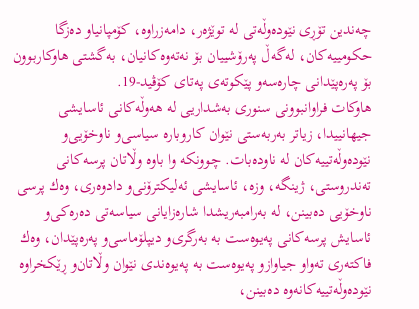چه‌ندین تۆڕی نێوده‌وڵه‌تی له‌ توێژه‌ر، دامه‌زراوه‌، كۆمپانیا‌و ده‌زگا حكومییه‌كان، له‌گه‌ڵ په‌رۆشییان بۆ نه‌ته‌وه‌كانیان، به‌گشتی هاوكاربوون بۆ په‌ره‌پێدانی چاره‌سه‌‌و پێكوته‌ی په‌تای كۆڤید-19.
هاوكات فراوانبوونی سنوری به‌شداریی له‌ هه‌وڵه‌كانی ئاسایشی جیهانییدا، زیاتر به‌ربه‌ستی نێوان كاروباره‌ سیاسی‌و ناوخۆیی‌و نێوده‌وڵه‌تییه‌كان له‌ ناوده‌بات. چوونكه‌ وا باوه‌ وڵاتان پرسه‌كانی ته‌ندروستی، ژینگه‌، وزه‌، ئاسایشی ئه‌لیكترۆنی‌و دادوه‌ری، وه‌ك پرسی ناوخۆیی ده‌بینن، له‌ به‌رامبه‌ریشدا شاره‌زایانی سیاسه‌تی ده‌ره‌كی‌و ئاسایش پرسه‌كانی په‌یوه‌ست به‌ به‌رگری‌و دیپلۆماسی‌و په‌ره‌پێدان، وه‌ك فاكته‌ری ته‌واو جیاواز‌و په‌یوه‌ست به‌ په‌یوه‌ندی نێوان وڵاتان‌و ڕێكخراوه‌ نێوده‌وڵه‌تییه‌كانه‌وه‌ ده‌بینن،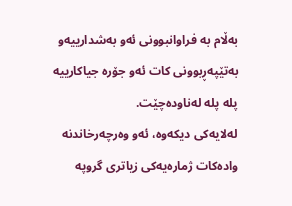به‌ڵام به‌ فراوانبوونی ئه‌و به‌شدارییه‌‌و به‌تێپه‌ڕبوونی كات ئه‌و جۆره‌ جیاكارییه‌ پله‌ پله‌ له‌ناوده‌چێت.
له‌لایه‌كی دیكه‌وه‌، ئه‌و وه‌رچه‌رخاندنه‌ واده‌كات ژماره‌یه‌كی زیاتری گروپه‌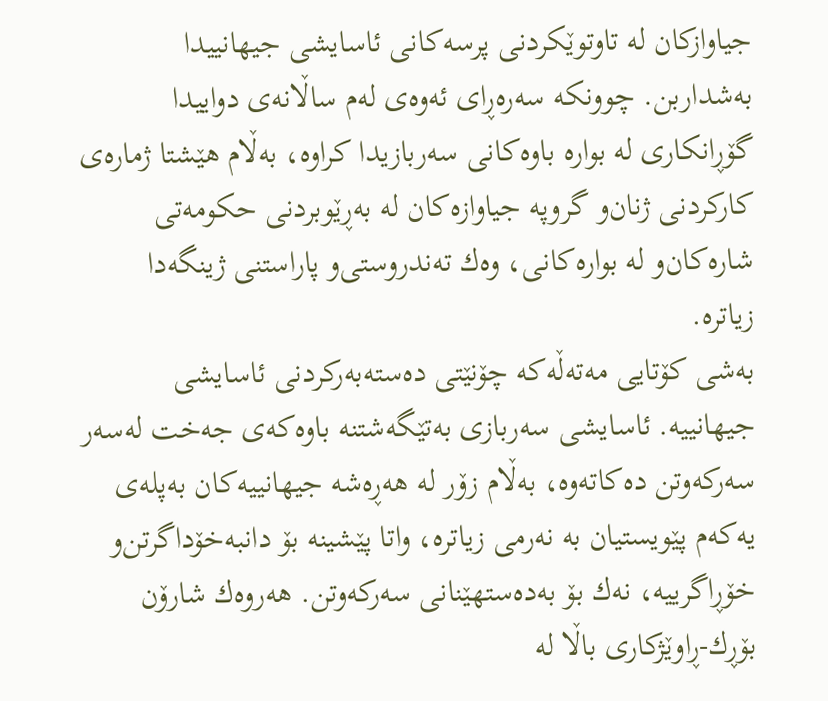جیاوازكان له‌ تاوتوێكردنی پرسه‌كانی ئاسایشی جیهانییدا به‌شداربن. چوونكه‌ سه‌ره‌ڕای ئه‌وه‌ی له‌م ساڵانه‌ی دواییدا گۆڕانكاری له‌ بواره‌ باوه‌كانی سه‌ربازیدا كراوه‌، به‌ڵام هێشتا ژماره‌ی كاركردنی ژنان‌و گروپه‌ جیاوازه‌كان له‌ به‌ڕێوبردنی حكومه‌تی شاره‌كان‌و له‌ بواره‌كانی، وه‌ك ته‌ندروستی‌و پاراستنی ژینگه‌دا زیاتره‌.
به‌شی كۆتایی مه‌ته‌ڵه‌كه‌ چۆنێتی ده‌سته‌به‌ركردنی ئاسایشی جیهانییه‌. ئاسایشی سه‌ربازی به‌تێگه‌شتنه‌ باوه‌كه‌ی جه‌خت له‌سه‌ر سه‌ركه‌وتن ده‌كاته‌وه‌، به‌ڵام زۆر له‌ هه‌ڕه‌شه‌ جیهانییه‌كان به‌پله‌ی یه‌كه‌م پێویستیان به‌ نه‌رمی زیاتره‌، واتا پێشینه‌ بۆ دانبه‌خۆداگرتن‌و خۆڕاگرییه‌، نه‌ك بۆ به‌ده‌ستهێنانی سه‌ركه‌وتن. هه‌روه‌ك شارۆن بۆڕك-ڕاوێژكاری باڵا له‌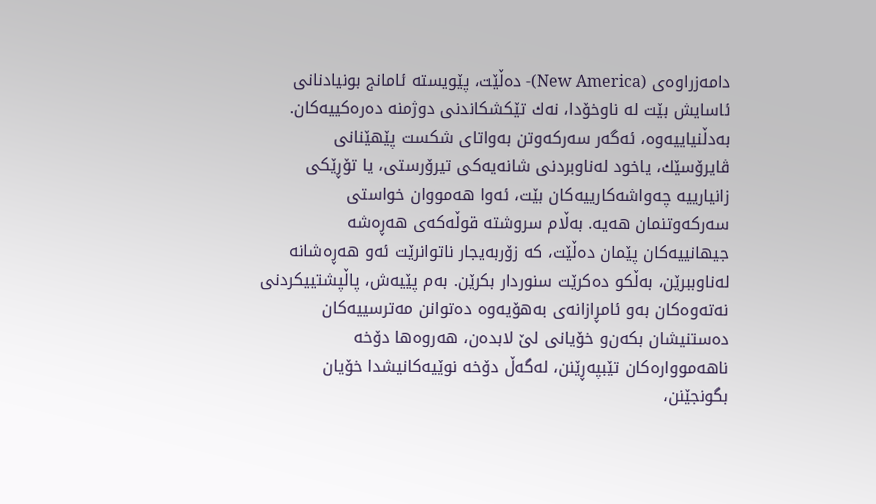دامه‌زراوه‌ی (New America)- ده‌ڵێت، پێویسته‌ ئامانج بونیادنانی ئاسایش بێت له‌ ناوخۆدا، نه‌ك تێكشكاندنی دوژمنه‌ ده‌ره‌كییه‌كان.
به‌دڵنیاییه‌وه‌، ئه‌گه‌ر سه‌ركه‌وتن به‌واتای شكست پێهێنانی ڤایرۆسێك، یاخود له‌ناوبردنی شانه‌یه‌كی تیرۆرستی، یا تۆڕێكی زانیارییه‌ چه‌واشه‌كارییه‌كان بێت، ئه‌وا هه‌مووان خواستی سه‌ركه‌وتنمان هه‌یه‌. به‌ڵام سروشته‌ قوڵه‌كه‌ی هه‌ڕه‌شه‌ جیهانییه‌كان پێمان ده‌ڵێت، كه‌ زۆربه‌یجار ناتوانرێت ئه‌و هه‌ڕه‌شانه‌ له‌ناوببرێن، به‌ڵكو ده‌كرێت سنوردار بكرێن. به‌م پێیه‌ش، پاڵپشتییكردنی نه‌ته‌وه‌كان به‌و ئامڕازانه‌ی به‌هۆیه‌وه‌ ده‌توانن مه‌ترسییه‌كان ده‌ستنیشان بكه‌ن‌و خۆیانی لێ لابده‌ن، هه‌روه‌ها دۆخه‌ ناهه‌موواره‌كان تێبپه‌ڕێنن، له‌گه‌ڵ دۆخه‌ نوێیه‌كانیشدا خۆیان بگونجێنن،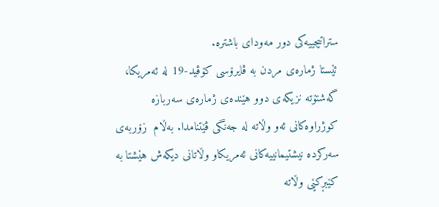ستراتیجییه‌كی دور مه‌ودای باشتره‌.
ئێستا ژماره‌ی مردن به‌ ڤایرۆسی كۆڤید-19 له‌ ئه‌مریكا، گه‌شتۆته‌ نزیكه‌ی دوو هێنده‌ی ژماره‌ی سه‌ربازه‌ كوژراوه‌كانی ئه‌و وڵاته‌ له‌ جه‌نگی ڤێتنامدا. به‌ڵام  زۆربه‌ی سه‌ركرده‌ نیشتیمانییه‌كانی ئه‌مریكا‌و وڵاتانی دیكه‌ش هێشتا به‌ كێبڕكێی وڵاته‌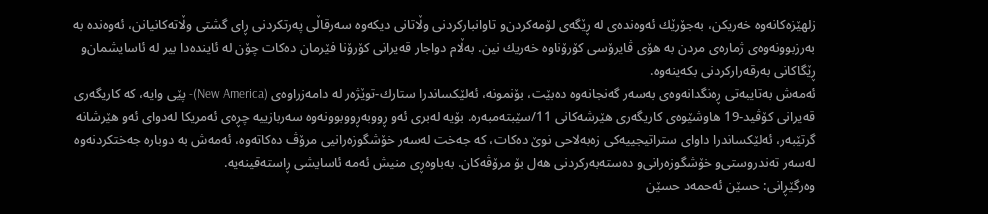زلهێزه‌كانه‌وه‌ خه‌ریكن، به‌جۆرێك ئه‌وه‌نده‌ی له‌ ڕێگه‌ی لۆمه‌كردن‌و تاوانباركردنی وڵاتانی دیكه‌وه‌ سه‌رقاڵی په‌رتكردنی ڕای گشتی وڵاته‌كانیانن، ئه‌وه‌نده‌ به‌ به‌رزبوونه‌وه‌ی ژماره‌ی مردن به‌ هۆی ڤایرۆسی كۆرۆناوه‌ خه‌ریك نین. به‌ڵام دواجار قه‌یرانی كۆرۆنا فێرمان ده‌كات چۆن له‌ ئاینده‌دا بیر له‌ ئاسایشمان‌و ڕێگاكانی به‌رقه‌راركردنی بكه‌ینه‌وه‌.
ئه‌مه‌ش به‌تایبه‌تی ڕه‌نگدانه‌وه‌ی به‌سه‌ر گه‌نجانه‌وه‌ ده‌بێت، بۆنمونه‌، ئه‌لێكساندرا ستارك-توێژه‌ر له‌ دامه‌زراوه‌ی (New America)- پێی وایه‌، كه‌ كاریگه‌ری  قه‌یرانی كۆڤید-19 هاوشێوه‌ی كاریگه‌ری هێرشه‌كانی 11/سێبته‌مبه‌ره‌. بۆیه‌ له‌بری ئه‌و ڕووبه‌ڕووبوونه‌وه‌ سه‌ربازییه‌ چڕه‌ی ئه‌مریكا له‌دوای ئه‌و هێرشانه‌ گرتێبه‌ر، ئه‌لێكساندرا داوای ستراتیجییه‌كی زه‌به‌لاحی نوێ ده‌كات، كه‌ جه‌خت له‌سه‌ر خۆشگوزه‌رانیی مرۆڤ ده‌كاته‌وه‌، ئه‌مه‌ش به‌ دوباره‌ جه‌ختكردنه‌وه‌ له‌سه‌ر ته‌ندروستی‌و خۆشگوزه‌رانی‌و ده‌سته‌به‌ركردنی هه‌ل بۆ مرۆڤه‌كان. به‌باوه‌ڕی منیش ئه‌مه‌ ئاسایشی ڕاسته‌قینه‌یه‌.
وه‌رگێڕانی: حسێن ئه‌حمه‌د حسێن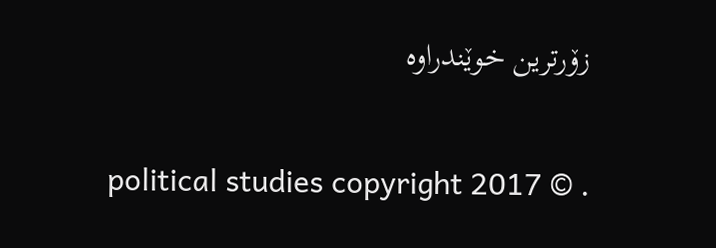زۆرترین خوێندراوە


political studies copyright 2017 © .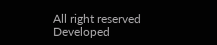All right reserved Developed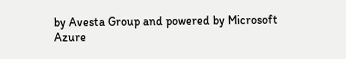by Avesta Group and powered by Microsoft Azure